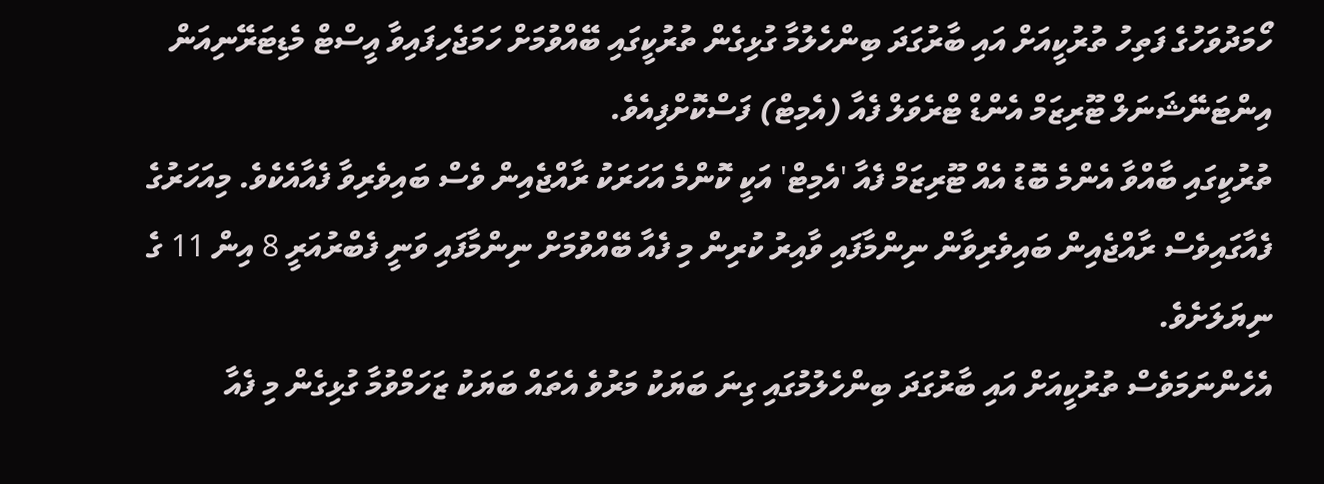ހޯމަދުވަހުގެ ފަތިހު ތުރުކީއަށް އައި ބާރުގަދަ ބިންހެލުމާ ގުޅިގެން ތުރުކީގައި ބޭއްވުމަށް ހަމަޖެހިފައިވާ އީސްޓް މެޑިޓަރޭނިއަން އިންޓަނޭޝަނަލް ޓޫރިޒަމް އެންޑް ޓްރެވަލް ފެއާ (އެމިޓް) ފަސްކޮށްފިއެވެ.
ތުރުކީގައި ބާއްވާ އެންމެ ބޮޑު އެއް ޓޫރިޒަމް ފެއާ 'އެމިޓް' އަކީ ކޮންމެ އަހަރަކު ރާއްޖެއިން ވެސް ބައިވެރިވާ ފެއާއެކެވެ. މިއަހަރުގެ ފެއާގައިވެސް ރާއްޖެއިން ބައިވެރިވާން ނިންމާފައި ވާއިރު ކުރިން މި ފެއާ ބޭއްވުމަށް ނިންމާފައި ވަނީ ފެބްރުއަރީ 8 އިން 11 ގެ ނިޔަލަށެވެ.
އެހެންނަމަވެސް ތުރުކީއަށް އައި ބާރުގަދަ ބިންހެލުމުގައި ގިނަ ބަޔަކު މަރުވެ އެތައް ބަޔަކު ޒަހަމްވުމާ ގުޅިގެން މި ފެއާ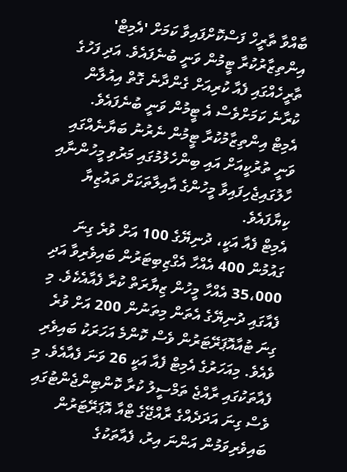ބާއްވާ ތާރީހް ފަސްކޮށްފައިވާ ކަމަށް 'އެމިޓް' އިންތިޒާރުކުރާ ޓީމުން ވަނީ ބުނެފައެވެ. އަދި ފަހުގެ ތާރީހެއްގައި ފެއާ ކުރިއަށް ގެންދާނެ ގޮތް އިއުލާން ކުރާނެ ކަމަށްވެސް އެ ޓީމުން ވަނީ ބުނެފައެވެ.
އެމިޓް އިންތިޒާމުކުރާ ޓީމުން ނެރުނު ބަޔާނެއްގައި ވަނީ ތުރުކީއަށް އައި ބިންހެލުމުގައި މަރުވި މީހުންނާއި ހާލުގައިޖެހިފައިވާ މީހުންގެ އާއިލާތަކަށް ތައުޒިޔާ ކިޔާފައެވެ.
އެމިޓް ފެއާ އަކީ، ދުނިޔޭގެ 100 އަށް ވުރެ ގިނަ ގައުމުން 400 އެއްހާ އެގްޒިބިޓަރުން ބައިވެރިވާ އަދި 35،000 އެއްހާ މީހުން ޒިޔާރަތް ކުރާ ފެއާއެކެވެ. މި ފެއާގައި ދުނިޔޭގެ އެތަން މިތަނުން 200 އަށް ވުރެ ގިނަ ޓުއާއޮޕަރޭޓަރުން ވެސް ކޮންމެ އަހަރަކު ބައިވެރި ވެއެވެ. މިއަހަރުގެ އެމިޓް ފެއާ އަކީ 26 ވަނަ ފެއާއެވެ. މި ފެއާތަކުގައި ރާއްޖެ ތަމްސީލު ކުރާ ކޮންޓިންޖެންޓުގައި ވެސް ގިނަ އަދަދެއްގެ ރާއްޖޭގެ ޓްއާ އޮޕަރޭޓަރުން ބައިވެރިވަމުން އަންނަ އިރު، ފެއާތަކުގެ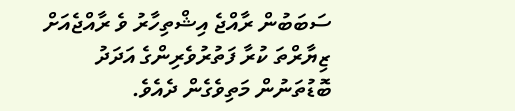ސަބަބުން ރާއްޖެ އިޝްތިހާރު ވެ ރާއްޖެއަށް ޒިޔާރްތަ ކުރާ ފަތުރުވެރިންގެ އަދަދު ބޮޑުތަނުން މަތިވެގެން ދެއެވެ.